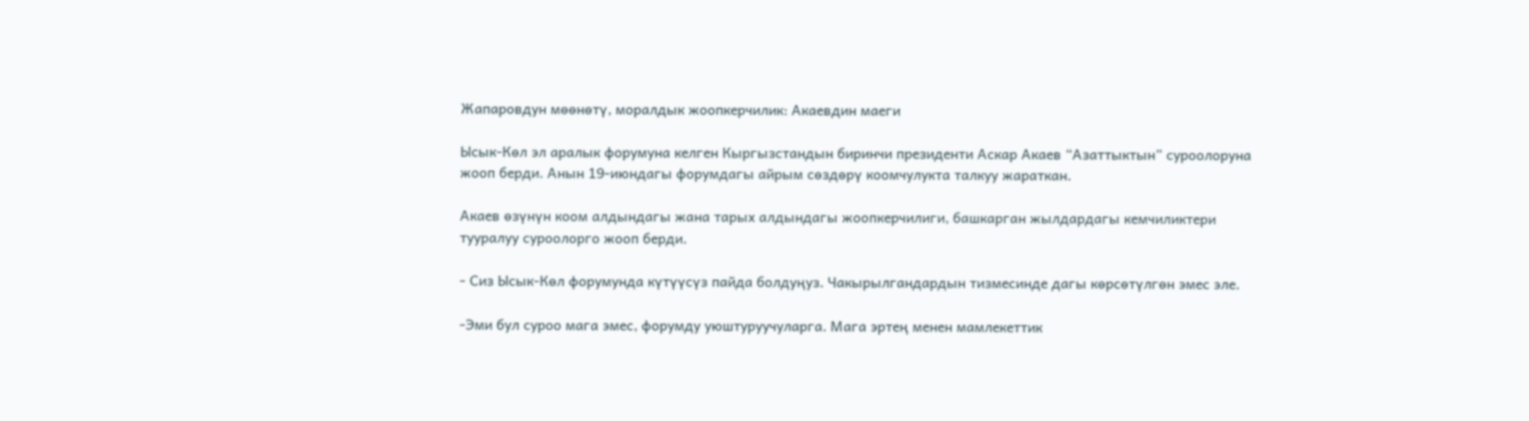Жапаровдун мөөнөтү, моралдык жоопкерчилик: Акаевдин маеги

Ысык-Көл эл аралык форумуна келген Кыргызстандын биринчи президенти Аскар Акаев “Азаттыктын” суроолоруна жооп берди. Анын 19-июндагы форумдагы айрым сөздөрү коомчулукта талкуу жараткан.

Акаев өзүнүн коом алдындагы жана тарых алдындагы жоопкерчилиги, башкарган жылдардагы кемчиликтери тууралуу суроолорго жооп берди.

- Сиз Ысык-Көл форумунда күтүүсүз пайда болдуңуз. Чакырылгандардын тизмесинде дагы көрсөтүлгөн эмес эле.

-Эми бул суроо мага эмес, форумду уюштуруучуларга. Мага эртең менен мамлекеттик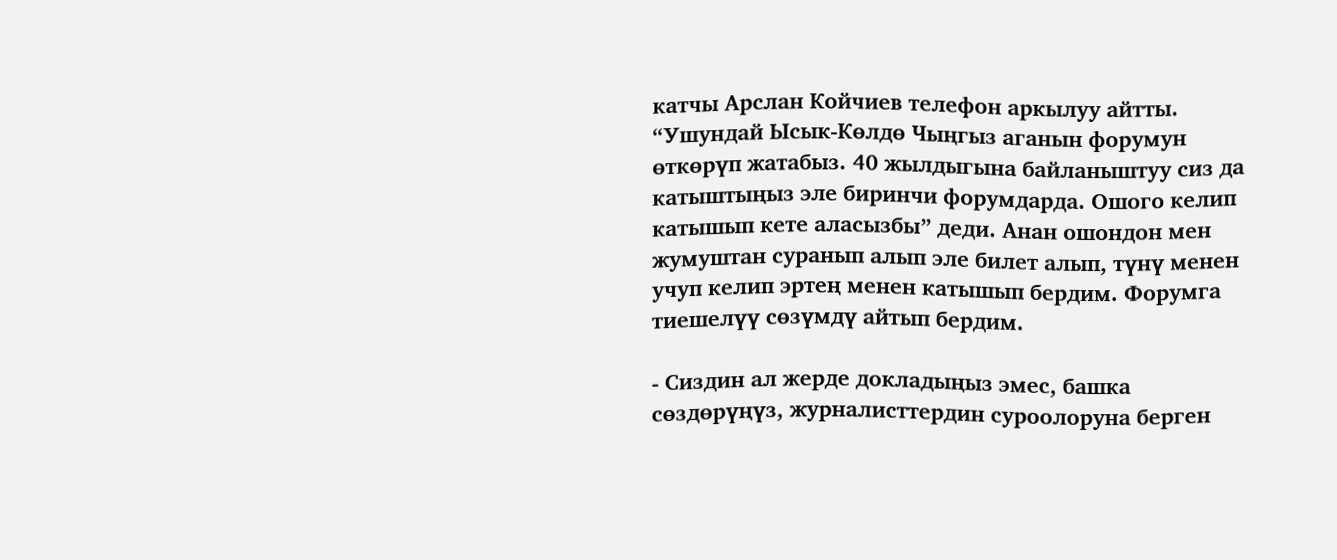катчы Арслан Койчиев телефон аркылуу айтты. “Ушундай Ысык-Көлдө Чыңгыз аганын форумун өткөрүп жатабыз. 40 жылдыгына байланыштуу сиз да катыштыңыз эле биринчи форумдарда. Ошого келип катышып кете аласызбы” деди. Анан ошондон мен жумуштан суранып алып эле билет алып, түнү менен учуп келип эртең менен катышып бердим. Форумга тиешелүү сөзүмдү айтып бердим.

- Сиздин ал жерде докладыңыз эмес, башка сөздөрүңүз, журналисттердин суроолоруна берген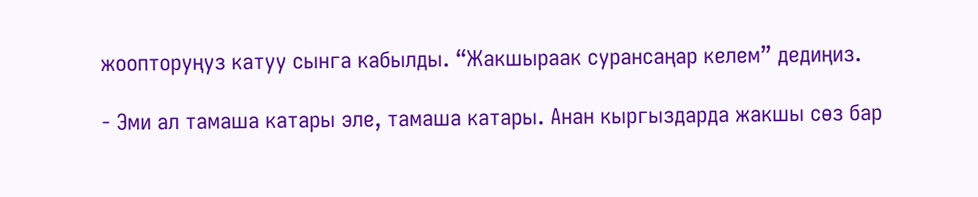жоопторуңуз катуу сынга кабылды. “Жакшыраак сурансаңар келем” дедиңиз.

- Эми ал тамаша катары эле, тамаша катары. Анан кыргыздарда жакшы сөз бар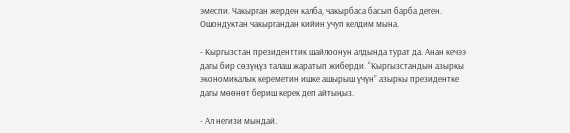эмеспи. Чакырган жерден калба, чакырбаса басып барба деген. Ошондуктан чакыргандан кийин учуп келдим мына.

- Кыргызстан президенттик шайлоонун алдында турат да. Анан кечээ дагы бир сөзүңүз талаш жаратып жиберди. “Кыргызстандын азыркы экономикалык кереметин ишке ашырыш үчүн” азыркы президентке дагы мөөнөт бериш керек деп айтыңыз.

- Ал негизи мындай.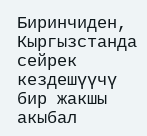Биринчиден, Кыргызстанда сейрек кездешүүчү бир жакшы акыбал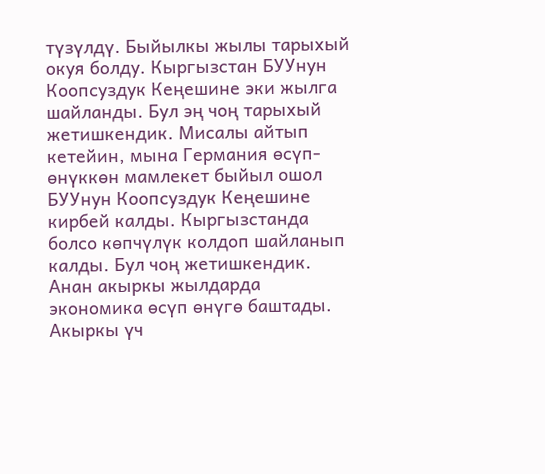түзүлдү. Быйылкы жылы тарыхый окуя болду. Кыргызстан БУУнун Коопсуздук Кеңешине эки жылга шайланды. Бул эң чоң тарыхый жетишкендик. Мисалы айтып кетейин, мына Германия өсүп-өнүккөн мамлекет быйыл ошол БУУнун Коопсуздук Кеңешине кирбей калды. Кыргызстанда болсо көпчүлүк колдоп шайланып калды. Бул чоң жетишкендик. Анан акыркы жылдарда экономика өсүп өнүгө баштады. Акыркы үч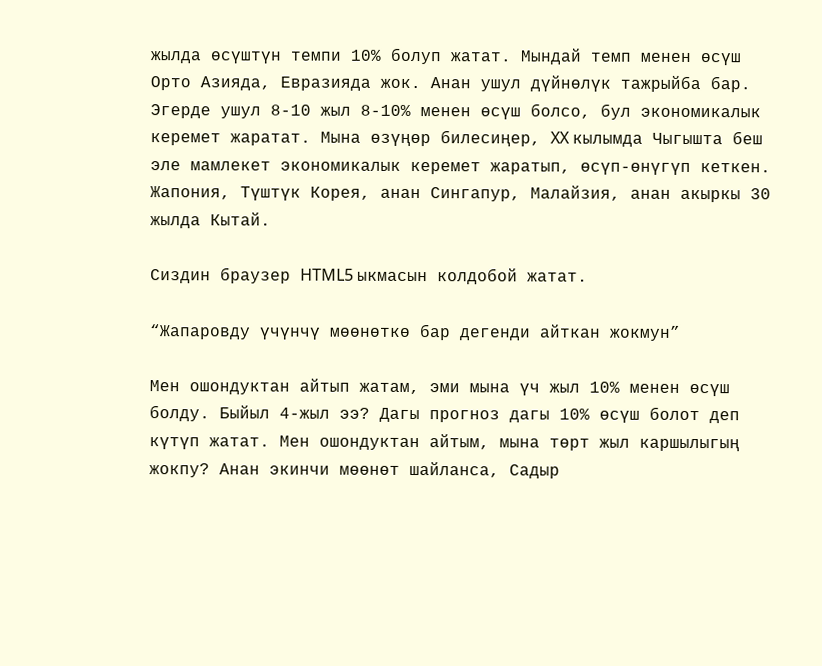жылда өсүштүн темпи 10% болуп жатат. Мындай темп менен өсүш Орто Азияда, Евразияда жок. Анан ушул дүйнөлүк тажрыйба бар. Эгерде ушул 8-10 жыл 8-10% менен өсүш болсо, бул экономикалык керемет жаратат. Мына өзүңөр билесиңер, XX кылымда Чыгышта беш эле мамлекет экономикалык керемет жаратып, өсүп-өнүгүп кеткен. Жапония, Түштүк Корея, анан Сингапур, Малайзия, анан акыркы 30 жылда Кытай.

Сиздин браузер HTML5 ыкмасын колдобой жатат.

“Жапаровду үчүнчү мөөнөткө бар дегенди айткан жокмун”

Мен ошондуктан айтып жатам, эми мына үч жыл 10% менен өсүш болду. Быйыл 4-жыл ээ? Дагы прогноз дагы 10% өсүш болот деп күтүп жатат. Мен ошондуктан айтым, мына төрт жыл каршылыгың жокпу? Анан экинчи мөөнөт шайланса, Садыр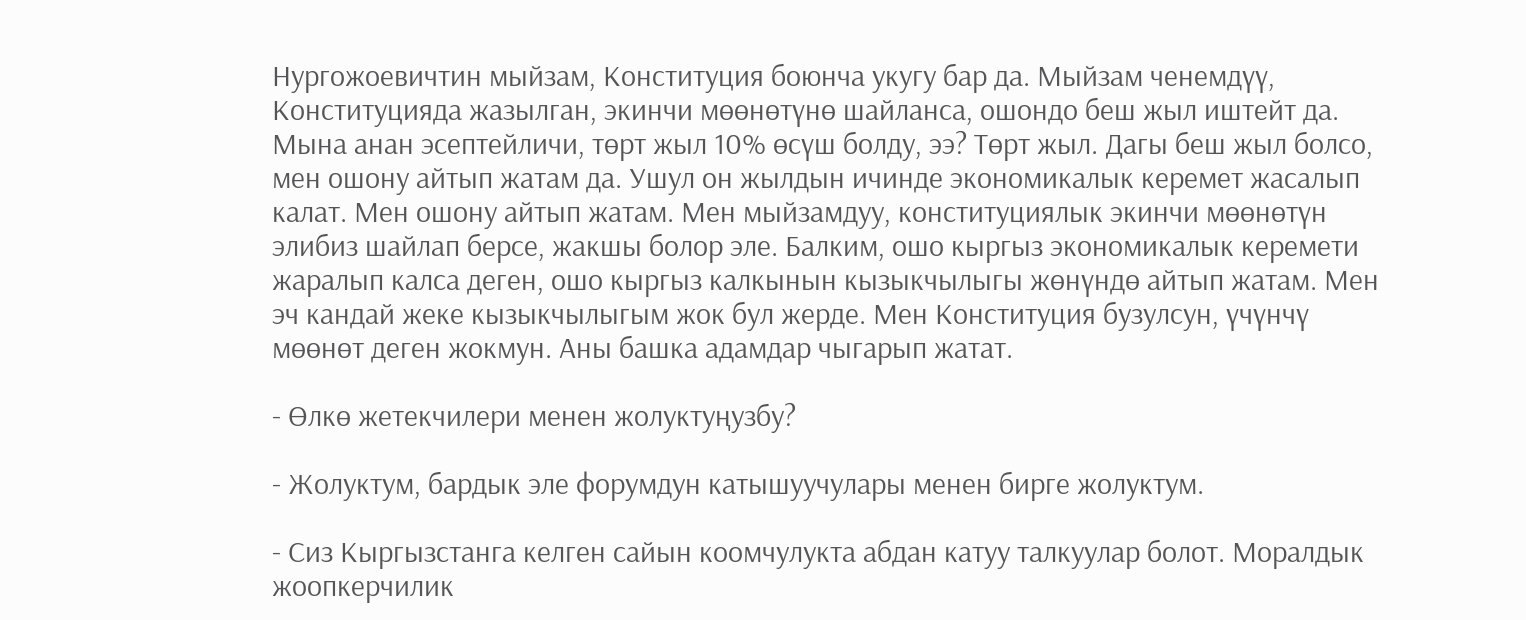Нургожоевичтин мыйзам, Конституция боюнча укугу бар да. Мыйзам ченемдүү, Конституцияда жазылган, экинчи мөөнөтүнө шайланса, ошондо беш жыл иштейт да. Мына анан эсептейличи, төрт жыл 10% өсүш болду, ээ? Төрт жыл. Дагы беш жыл болсо, мен ошону айтып жатам да. Ушул он жылдын ичинде экономикалык керемет жасалып калат. Мен ошону айтып жатам. Мен мыйзамдуу, конституциялык экинчи мөөнөтүн элибиз шайлап берсе, жакшы болор эле. Балким, ошо кыргыз экономикалык керемети жаралып калса деген, ошо кыргыз калкынын кызыкчылыгы жөнүндө айтып жатам. Мен эч кандай жеке кызыкчылыгым жок бул жерде. Мен Конституция бузулсун, үчүнчү мөөнөт деген жокмун. Аны башка адамдар чыгарып жатат.

- Өлкө жетекчилери менен жолуктуңузбу?

- Жолуктум, бардык эле форумдун катышуучулары менен бирге жолуктум.

- Сиз Кыргызстанга келген сайын коомчулукта абдан катуу талкуулар болот. Моралдык жоопкерчилик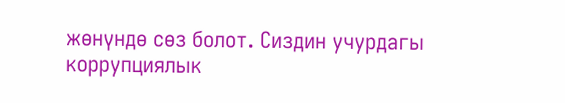жөнүндө сөз болот. Сиздин учурдагы коррупциялык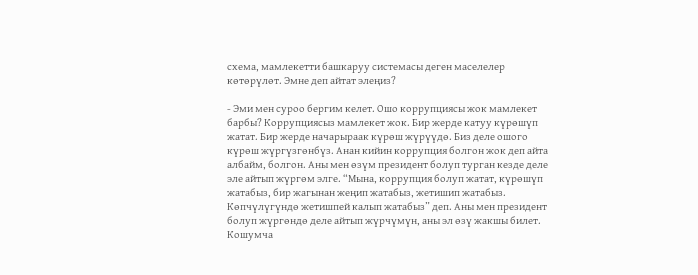схема, мамлекетти башкаруу системасы деген маселелер көтөрүлөт. Эмне деп айтат элеңиз?

- Эми мен суроо бергим келет. Ошо коррупциясы жок мамлекет барбы? Коррупциясыз мамлекет жок. Бир жерде катуу күрөшүп жатат. Бир жерде начарыраак күрөш жүрүүдө. Биз деле ошого күрөш жүргүзгөнбүз. Анан кийин коррупция болгон жок деп айта албайм, болгон. Аны мен өзүм президент болуп турган кезде деле эле айтып жүргөм элге. “Мына, коррупция болуп жатат, күрөшүп жатабыз, бир жагынан жеңип жатабыз, жетишип жатабыз. Көпчүлүгүндө жетишпей калып жатабыз” деп. Аны мен президент болуп жүргөндө деле айтып жүрчүмүн, аны эл өзү жакшы билет. Кошумча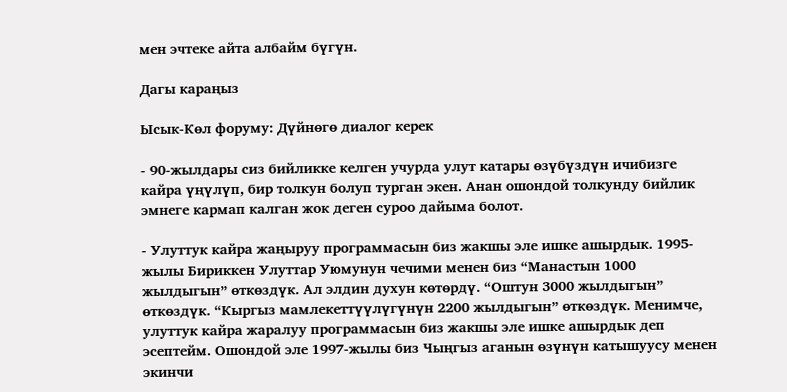мен эчтеке айта албайм бүгүн.

Дагы караңыз

Ысык-Көл форуму: Дүйнөгө диалог керек

- 90-жылдары сиз бийликке келген учурда улут катары өзүбүздүн ичибизге кайра үңүлүп, бир толкун болуп турган экен. Анан ошондой толкунду бийлик эмнеге кармап калган жок деген суроо дайыма болот.

- Улуттук кайра жаңыруу программасын биз жакшы эле ишке ашырдык. 1995-жылы Бириккен Улуттар Уюмунун чечими менен биз “Манастын 1000 жылдыгын” өткөздүк. Ал элдин духун көтөрдү. “Оштун 3000 жылдыгын” өткөздүк. “Кыргыз мамлекеттүүлүгүнүн 2200 жылдыгын” өткөздүк. Менимче, улуттук кайра жаралуу программасын биз жакшы эле ишке ашырдык деп эсептейм. Ошондой эле 1997-жылы биз Чыңгыз аганын өзүнүн катышуусу менен экинчи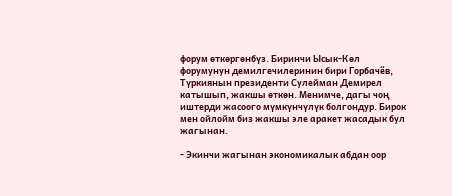форум өткөргөнбүз. Биринчи Ысык-Көл форумунун демилгечилеринин бири Горбачёв, Түркиянын президенти Сулейман Демирел катышып, жакшы өткөн. Менимче, дагы чоң иштерди жасоого мүмкүнчүлүк болгондур. Бирок мен ойлойм биз жакшы эле аракет жасадык бул жагынан.

- Экинчи жагынан экономикалык абдан оор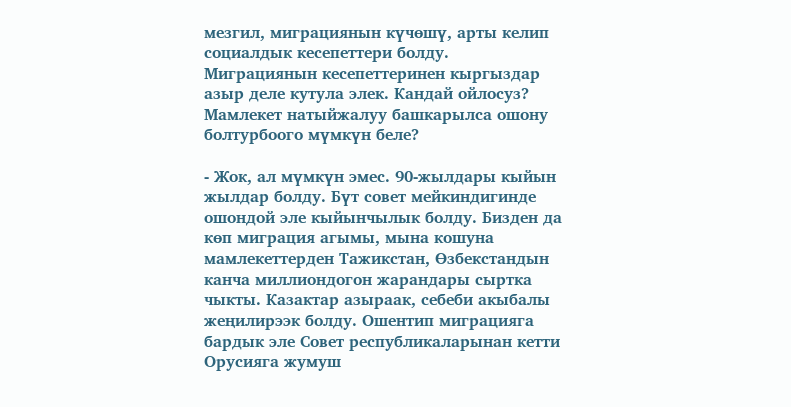мезгил, миграциянын күчөшү, арты келип социалдык кесепеттери болду. Миграциянын кесепеттеринен кыргыздар азыр деле кутула элек. Кандай ойлосуз? Мамлекет натыйжалуу башкарылса ошону болтурбоого мүмкүн беле?

- Жок, ал мүмкүн эмес. 90-жылдары кыйын жылдар болду. Бүт совет мейкиндигинде ошондой эле кыйынчылык болду. Бизден да көп миграция агымы, мына кошуна мамлекеттерден Тажикстан, Өзбекстандын канча миллиондогон жарандары сыртка чыкты. Казактар азыраак, себеби акыбалы жеңилирээк болду. Ошентип миграцияга бардык эле Совет республикаларынан кетти Орусияга жумуш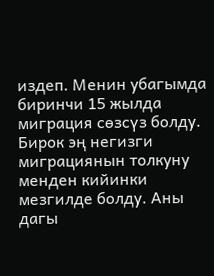издеп. Менин убагымда биринчи 15 жылда миграция сөзсүз болду. Бирок эң негизги миграциянын толкуну менден кийинки мезгилде болду. Аны дагы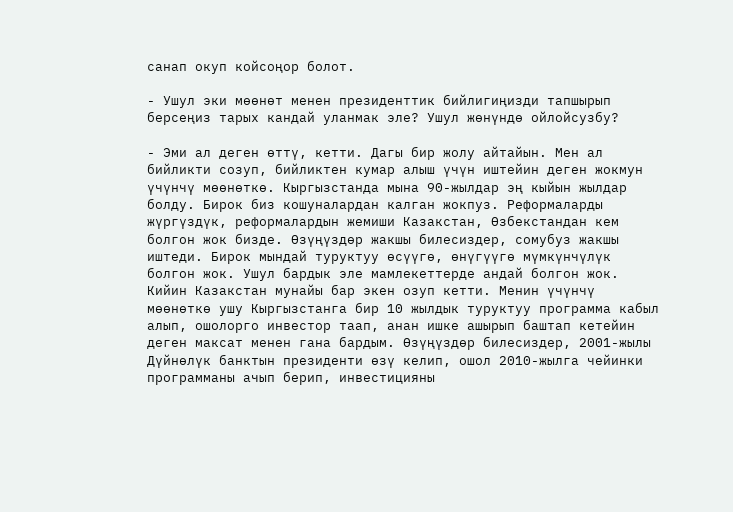санап окуп койсоңор болот.

- Ушул эки мөөнөт менен президенттик бийлигиңизди тапшырып берсеңиз тарых кандай уланмак эле? Ушул жөнүндө ойлойсузбу?

- Эми ал деген өттү, кетти. Дагы бир жолу айтайын. Мен ал бийликти созуп, бийликтен кумар алыш үчүн иштейин деген жокмун үчүнчү мөөнөткө. Кыргызстанда мына 90-жылдар эң кыйын жылдар болду. Бирок биз кошуналардан калган жокпуз. Реформаларды жүргүздүк, реформалардын жемиши Казакстан, Өзбекстандан кем болгон жок бизде. Өзүңүздөр жакшы билесиздер, сомубуз жакшы иштеди. Бирок мындай туруктуу өсүүгө, өнүгүүгө мүмкүнчүлүк болгон жок. Ушул бардык эле мамлекеттерде андай болгон жок. Кийин Казакстан мунайы бар экен озуп кетти. Менин үчүнчү мөөнөткө ушу Кыргызстанга бир 10 жылдык туруктуу программа кабыл алып, ошолорго инвестор таап, анан ишке ашырып баштап кетейин деген максат менен гана бардым. Өзүңүздөр билесиздер, 2001-жылы Дүйнөлүк банктын президенти өзү келип, ошол 2010-жылга чейинки программаны ачып берип, инвестицияны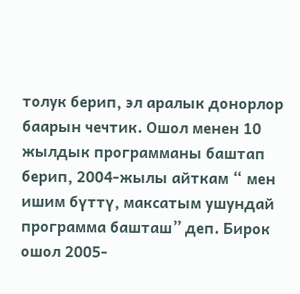толук берип, эл аралык донорлор баарын чечтик. Ошол менен 10 жылдык программаны баштап берип, 2004-жылы айткам “ мен ишим бүттү, максатым ушундай программа башташ” деп. Бирок ошол 2005-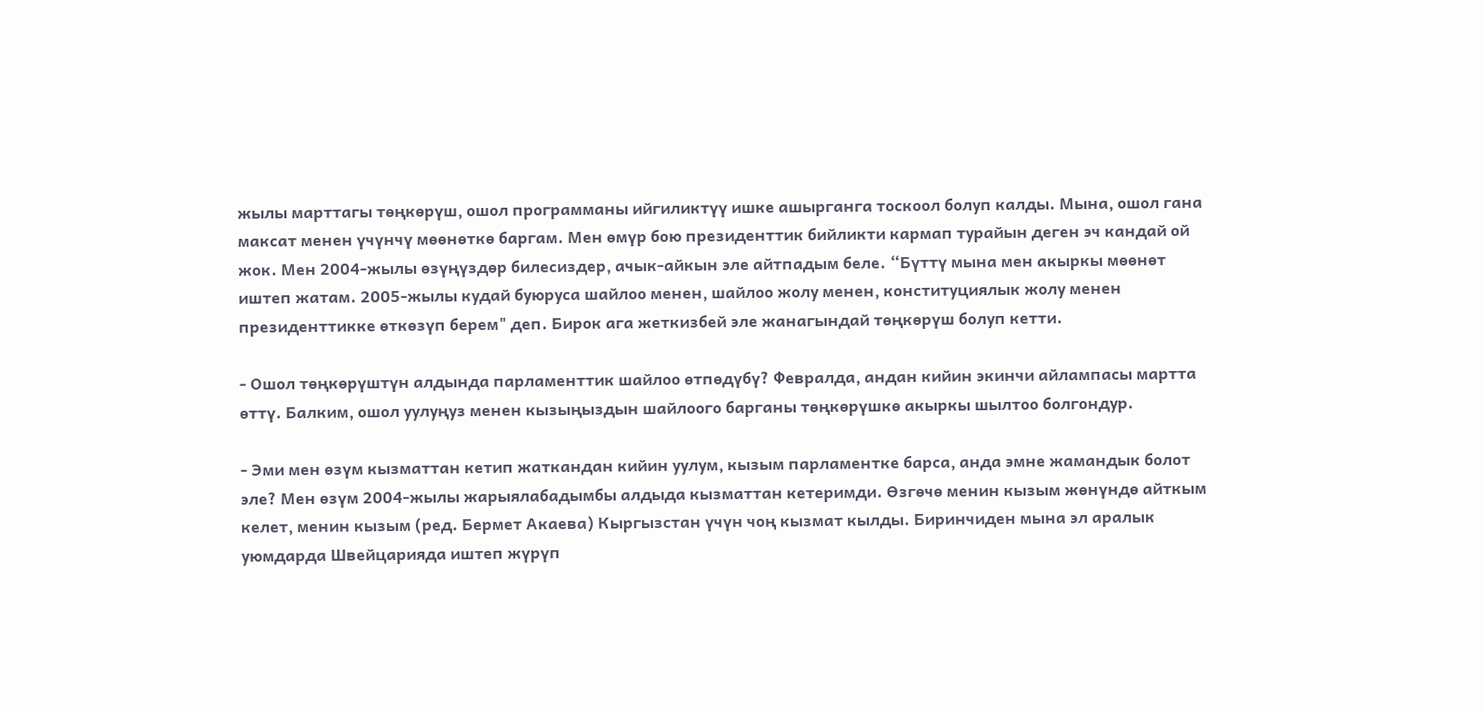жылы марттагы төңкөрүш, ошол программаны ийгиликтүү ишке ашырганга тоскоол болуп калды. Мына, ошол гана максат менен үчүнчү мөөнөткө баргам. Мен өмүр бою президенттик бийликти кармап турайын деген эч кандай ой жок. Мен 2004-жылы өзүңүздөр билесиздер, ачык-айкын эле айтпадым беле. “Бүттү мына мен акыркы мөөнөт иштеп жатам. 2005-жылы кудай буюруса шайлоо менен, шайлоо жолу менен, конституциялык жолу менен президенттикке өткөзүп берем" деп. Бирок ага жеткизбей эле жанагындай төңкөрүш болуп кетти.

- Ошол төңкөрүштүн алдында парламенттик шайлоо өтпөдүбү? Февралда, андан кийин экинчи айлампасы мартта өттү. Балким, ошол уулуңуз менен кызыңыздын шайлоого барганы төңкөрүшкө акыркы шылтоо болгондур.

- Эми мен өзүм кызматтан кетип жаткандан кийин уулум, кызым парламентке барса, анда эмне жамандык болот эле? Мен өзүм 2004-жылы жарыялабадымбы алдыда кызматтан кетеримди. Өзгөчө менин кызым жөнүндө айткым келет, менин кызым (ред. Бермет Акаева) Кыргызстан үчүн чоң кызмат кылды. Биринчиден мына эл аралык уюмдарда Швейцарияда иштеп жүрүп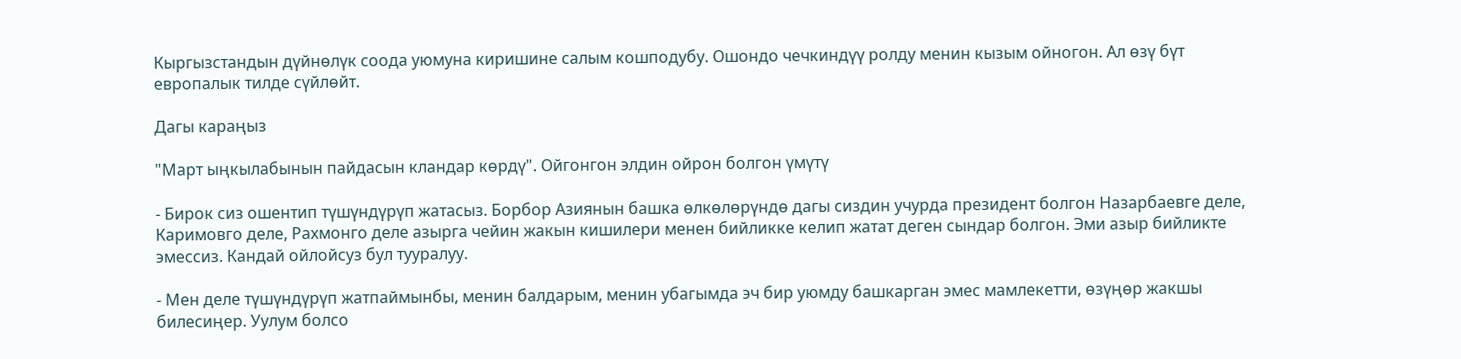Кыргызстандын дүйнөлүк соода уюмуна киришине салым кошподубу. Ошондо чечкиндүү ролду менин кызым ойногон. Ал өзү бүт европалык тилде сүйлөйт.

Дагы караңыз

"Март ыңкылабынын пайдасын кландар көрдү". Ойгонгон элдин ойрон болгон үмүтү

- Бирок сиз ошентип түшүндүрүп жатасыз. Борбор Азиянын башка өлкөлөрүндө дагы сиздин учурда президент болгон Назарбаевге деле, Каримовго деле, Рахмонго деле азырга чейин жакын кишилери менен бийликке келип жатат деген сындар болгон. Эми азыр бийликте эмессиз. Кандай ойлойсуз бул тууралуу.

- Мен деле түшүндүрүп жатпаймынбы, менин балдарым, менин убагымда эч бир уюмду башкарган эмес мамлекетти, өзүңөр жакшы билесиңер. Уулум болсо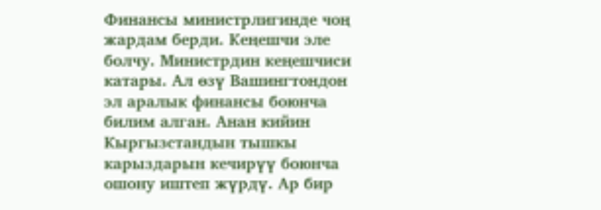Финансы министрлигинде чоң жардам берди. Кеңешчи эле болчу. Министрдин кеңешчиси катары. Ал өзү Вашингтондон эл аралык финансы боюнча билим алган. Анан кийин Кыргызстандын тышкы карыздарын кечирүү боюнча ошону иштеп жүрдү. Ар бир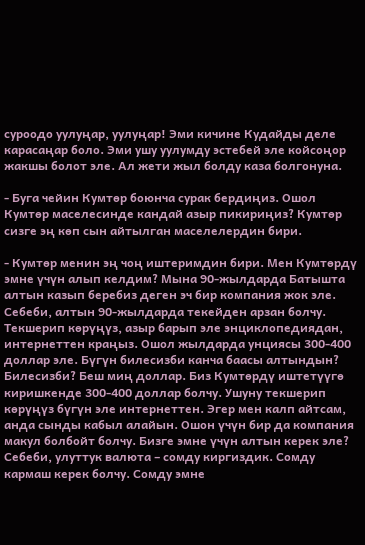суроодо уулуңар, уулуңар! Эми кичине Кудайды деле карасаңар боло. Эми ушу уулумду эстебей эле койсоңор жакшы болот эле. Ал жети жыл болду каза болгонуна.

- Буга чейин Кумтөр боюнча сурак бердиңиз. Ошол Кумтөр маселесинде кандай азыр пикириңиз? Кумтөр сизге эң көп сын айтылган маселелердин бири.

- Кумтөр менин эң чоң иштеримдин бири. Мен Кумтөрдү эмне үчүн алып келдим? Мына 90-жылдарда Батышта алтын казып беребиз деген эч бир компания жок эле. Себеби, алтын 90-жылдарда текейден арзан болчу. Текшерип көрүңүз, азыр барып эле энциклопедиядан, интернеттен краңыз. Ошол жылдарда унциясы 300-400 доллар эле. Бүгүн билесизби канча баасы алтындын? Билесизби? Беш миң доллар. Биз Кумтөрдү иштетүүгө киришкенде 300-400 доллар болчу. Ушуну текшерип көрүңүз бүгүн эле интернеттен. Эгер мен калп айтсам, анда сынды кабыл алайын. Ошон үчүн бир да компания макул болбойт болчу. Бизге эмне үчүн алтын керек эле? Себеби, улуттук валюта – сомду киргиздик. Сомду кармаш керек болчу. Сомду эмне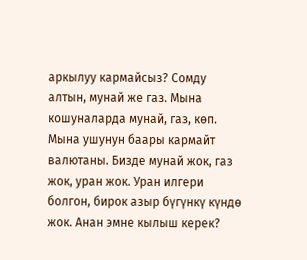аркылуу кармайсыз? Сомду алтын, мунай же газ. Мына кошуналарда мунай, газ, көп. Мына ушунун баары кармайт валютаны. Бизде мунай жок, газ жок, уран жок. Уран илгери болгон, бирок азыр бүгүнкү күндө жок. Анан эмне кылыш керек?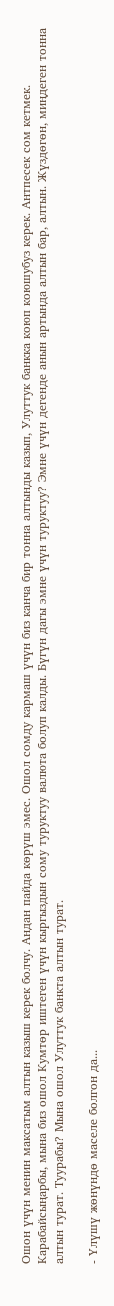Ошон үчүн менин максатым алтын казыш керек болчу. Андан пайда көрүш эмес. Ошол сомду кармаш үчүн биз канча бир тонна алтынды казып, Улуттук банкка коюп коюшубуз керек. Антпесек сом кетмек. Карабайсыңарбы, мына биз ошол Кумтөр иштеген үчүн кыргыздын сому туруктуу валюта болуп калды. Бүгүн дагы эмне үчүн туруктуу? Эмне үчүн дегенде анын артында алтын бар, алтын. Жүздөгөн, миңдеген тонна алтын турат. Туурабы? Мына ошол Улуттук банкта алтын турат.

- Үлүшү жөнүндө маселе болгон да...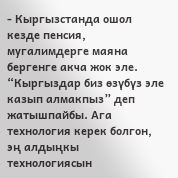- Кыргызстанда ошол кезде пенсия, мугалимдерге маяна бергенге акча жок эле. “Кыргыздар биз өзүбүз эле казып алмакпыз” деп жатышпайбы. Ага технология керек болгон, эң алдыңкы технологиясын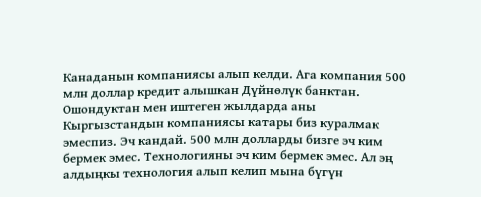Канаданын компаниясы алып келди. Ага компания 500 млн доллар кредит алышкан Дүйнөлүк банктан. Ошондуктан мен иштеген жылдарда аны Кыргызстандын компаниясы катары биз куралмак эмеспиз. Эч кандай. 500 млн долларды бизге эч ким бермек эмес. Технологияны эч ким бермек эмес. Ал эң алдыңкы технология алып келип мына бүгүн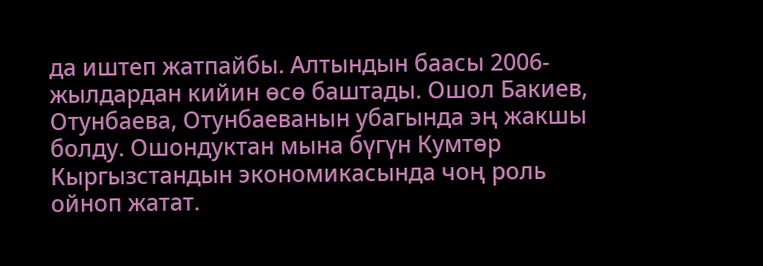да иштеп жатпайбы. Алтындын баасы 2006-жылдардан кийин өсө баштады. Ошол Бакиев, Отунбаева, Отунбаеванын убагында эң жакшы болду. Ошондуктан мына бүгүн Кумтөр Кыргызстандын экономикасында чоң роль ойноп жатат.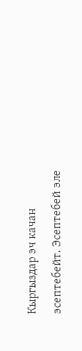Кыргыздар эч качан эсептебейт. Эсептебей эле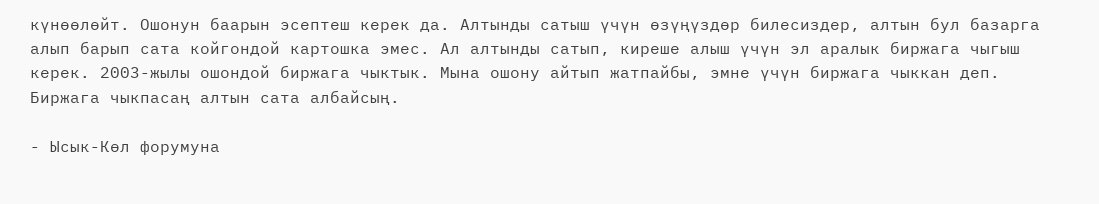күнөөлөйт. Ошонун баарын эсептеш керек да. Алтынды сатыш үчүн өзүңүздөр билесиздер, алтын бул базарга алып барып сата койгондой картошка эмес. Ал алтынды сатып, киреше алыш үчүн эл аралык биржага чыгыш керек. 2003-жылы ошондой биржага чыктык. Мына ошону айтып жатпайбы, эмне үчүн биржага чыккан деп. Биржага чыкпасаң алтын сата албайсың.

- Ысык-Көл форумуна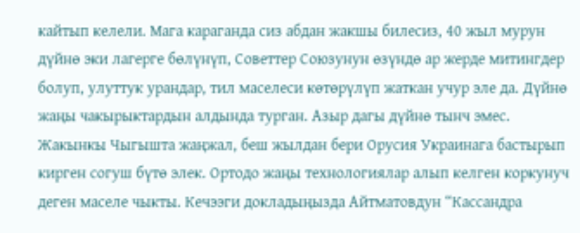кайтып келели. Мага караганда сиз абдан жакшы билесиз, 40 жыл мурун дүйнө эки лагерге бөлүнүп, Советтер Союзунун өзүндө ар жерде митингдер болуп, улуттук урандар, тил маселеси көтөрүлүп жаткан учур эле да. Дүйнө жаңы чакырыктардын алдында турган. Азыр дагы дүйнө тынч эмес. Жакынкы Чыгышта жаңжал, беш жылдан бери Орусия Украинага бастырып кирген согуш бүтө элек. Ортодо жаңы технологиялар алып келген коркунуч деген маселе чыкты. Кечээги докладыңызда Айтматовдун “Кассандра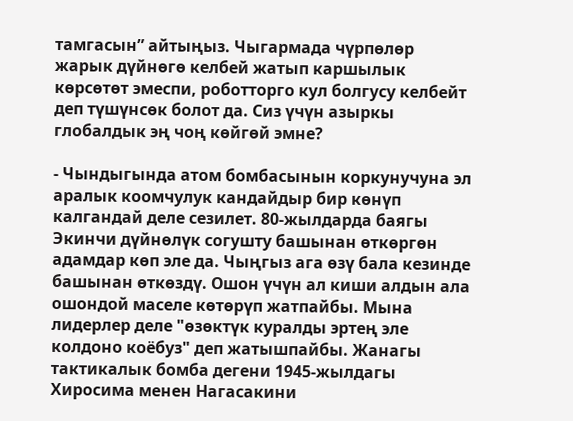тамгасын” айтыңыз. Чыгармада чүрпөлөр жарык дүйнөгө келбей жатып каршылык көрсөтөт эмеспи, роботторго кул болгусу келбейт деп түшүнсөк болот да. Сиз үчүн азыркы глобалдык эң чоң көйгөй эмне?

- Чындыгында атом бомбасынын коркунучуна эл аралык коомчулук кандайдыр бир көнүп калгандай деле сезилет. 80-жылдарда баягы Экинчи дүйнөлүк согушту башынан өткөргөн адамдар көп эле да. Чыңгыз ага өзү бала кезинде башынан өткөздү. Ошон үчүн ал киши алдын ала ошондой маселе көтөрүп жатпайбы. Мына лидерлер деле "өзөктүк куралды эртең эле колдоно коёбуз" деп жатышпайбы. Жанагы тактикалык бомба дегени 1945-жылдагы Хиросима менен Нагасакини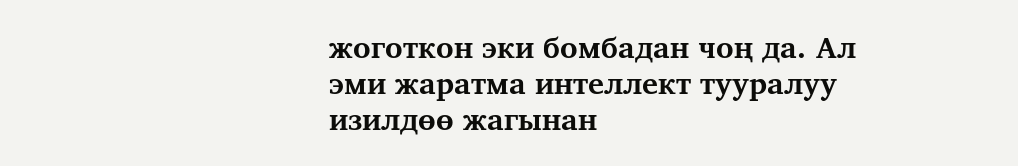жоготкон эки бомбадан чоң да. Ал эми жаратма интеллект тууралуу изилдөө жагынан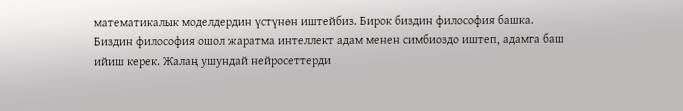математикалык моделдердин үстүнөн иштейбиз. Бирок биздин философия башка. Биздин философия ошол жаратма интеллект адам менен симбиоздо иштеп, адамга баш ийиш керек. Жалаң ушундай нейросеттерди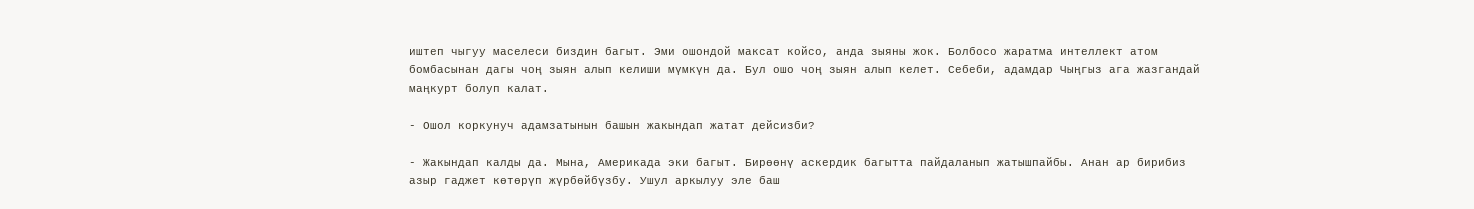иштеп чыгуу маселеси биздин багыт. Эми ошондой максат койсо, анда зыяны жок. Болбосо жаратма интеллект атом бомбасынан дагы чоң зыян алып келиши мүмкүн да. Бул ошо чоң зыян алып келет. Себеби, адамдар Чыңгыз ага жазгандай маңкурт болуп калат.

- Ошол коркунуч адамзатынын башын жакындап жатат дейсизби?

- Жакындап калды да. Мына, Америкада эки багыт. Бирөөнү аскердик багытта пайдаланып жатышпайбы. Анан ар бирибиз азыр гаджет көтөрүп жүрбөйбүзбу. Ушул аркылуу эле баш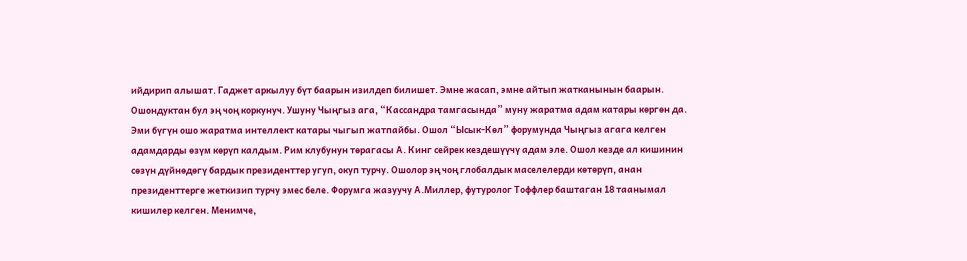ийдирип алышат. Гаджет аркылуу бүт баарын изилдеп билишет. Эмне жасап, эмне айтып жатканынын баарын. Ошондуктан бул эң чоң коркунуч. Ушуну Чыңгыз ага, “Кассандра тамгасында” муну жаратма адам катары көргөн да. Эми бүгүн ошо жаратма интеллект катары чыгып жатпайбы. Ошол “Ысык-Көл” форумунда Чыңгыз агага келген адамдарды өзүм көрүп калдым. Рим клубунун төрагасы А. Кинг сейрек кездешүүчү адам эле. Ошол кезде ал кишинин сөзүн дүйнөдөгү бардык президенттер угуп, окуп турчу. Ошолор эң чоң глобалдык маселелерди көтөрүп, анан президенттерге жеткизип турчу эмес беле. Форумга жазуучу А.Миллер, футуролог Тоффлер баштаган 18 таанымал кишилер келген. Менимче,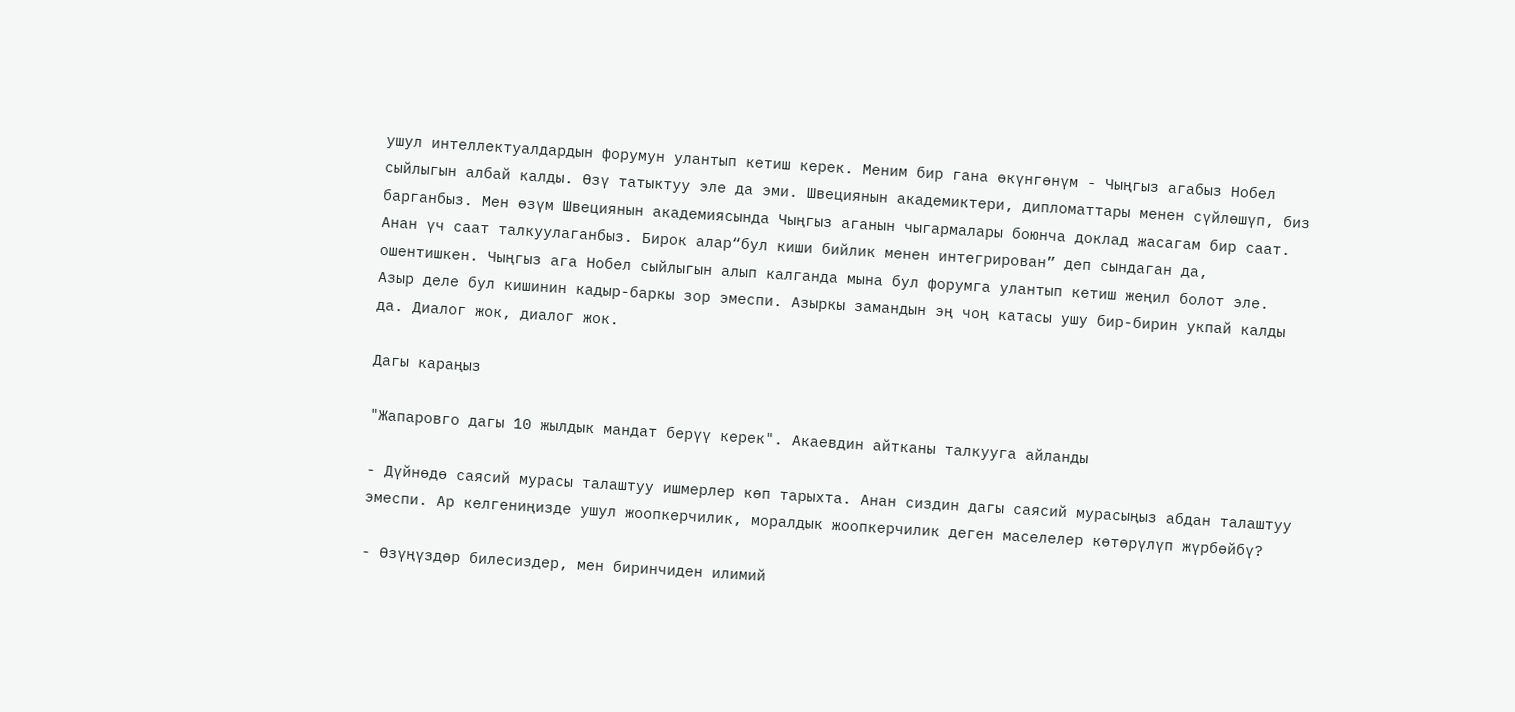ушул интеллектуалдардын форумун улантып кетиш керек. Меним бир гана өкүнгөнүм - Чыңгыз агабыз Нобел сыйлыгын албай калды. Өзү татыктуу эле да эми. Швециянын академиктери, дипломаттары менен сүйлөшүп, биз барганбыз. Мен өзүм Швециянын академиясында Чыңгыз аганын чыгармалары боюнча доклад жасагам бир саат. Анан үч саат талкуулаганбыз. Бирок алар“бул киши бийлик менен интегрирован” деп сындаган да, ошентишкен. Чыңгыз ага Нобел сыйлыгын алып калганда мына бул форумга улантып кетиш жеңил болот эле. Азыр деле бул кишинин кадыр-баркы зор эмеспи. Азыркы замандын эң чоң катасы ушу бир-бирин укпай калды да. Диалог жок, диалог жок.

Дагы караңыз

"Жапаровго дагы 10 жылдык мандат берүү керек". Акаевдин айтканы талкууга айланды

- Дүйнөдө саясий мурасы талаштуу ишмерлер көп тарыхта. Анан сиздин дагы саясий мурасыңыз абдан талаштуу эмеспи. Ар келгениңизде ушул жоопкерчилик, моралдык жоопкерчилик деген маселелер көтөрүлүп жүрбөйбү?

- Өзүңүздөр билесиздер, мен биринчиден илимий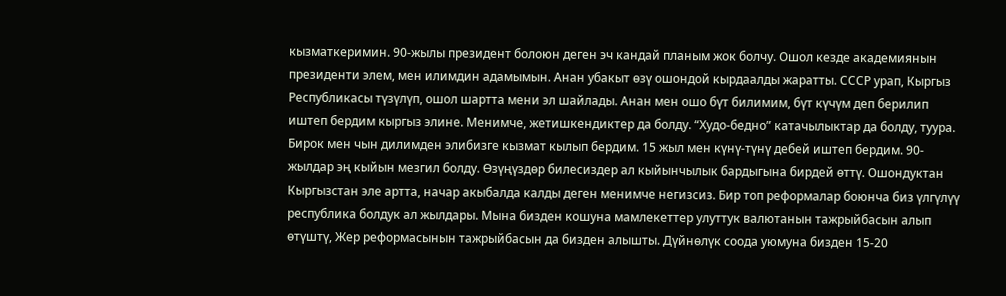кызматкеримин. 90-жылы президент болоюн деген эч кандай планым жок болчу. Ошол кезде академиянын президенти элем, мен илимдин адамымын. Анан убакыт өзү ошондой кырдаалды жаратты. СССР урап, Кыргыз Республикасы түзүлүп, ошол шартта мени эл шайлады. Анан мен ошо бүт билимим, бүт күчүм деп берилип иштеп бердим кыргыз элине. Менимче, жетишкендиктер да болду. “Худо-бедно” катачылыктар да болду, туура. Бирок мен чын дилимден элибизге кызмат кылып бердим. 15 жыл мен күнү-түнү дебей иштеп бердим. 90-жылдар эң кыйын мезгил болду. Өзүңүздөр билесиздер ал кыйынчылык бардыгына бирдей өттү. Ошондуктан Кыргызстан эле артта, начар акыбалда калды деген менимче негизсиз. Бир топ реформалар боюнча биз үлгүлүү республика болдук ал жылдары. Мына бизден кошуна мамлекеттер улуттук валютанын тажрыйбасын алып өтүштү, Жер реформасынын тажрыйбасын да бизден алышты. Дүйнөлүк соода уюмуна бизден 15-20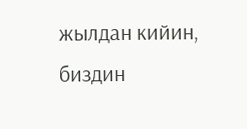жылдан кийин, биздин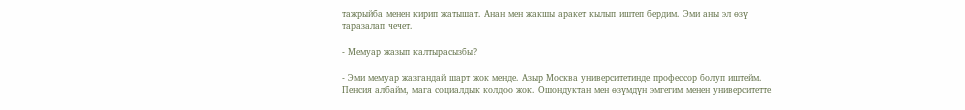тажрыйба менен кирип жатышат. Анан мен жакшы аракет кылып иштеп бердим. Эми аны эл өзү таразалап чечет.

- Мемуар жазып калтырасызбы?

- Эми мемуар жазгандай шарт жок менде. Азыр Москва университетинде профессор болуп иштейм. Пенсия албайм, мага социалдык колдоо жок. Ошондуктан мен өзүмдүн эмгегим менен университетте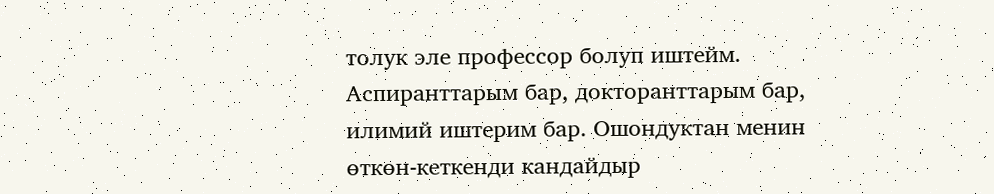толук эле профессор болуп иштейм. Аспиранттарым бар, докторанттарым бар, илимий иштерим бар. Ошондуктан менин өткөн-кеткенди кандайдыр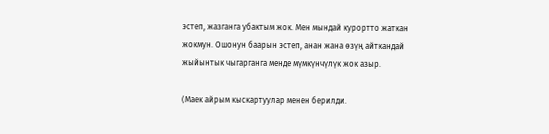эстеп, жазганга убактым жок. Мен мындай курортто жаткан жокмун. Ошонун баарын эстеп, анан жана өзүң айткандай жыйынтык чыгарганга менде мүмкүнчүлүк жок азыр.

(Маек айрым кыскартуулар менен берилди.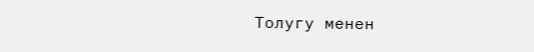Толугу менен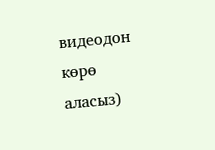видеодон көрө аласыз)